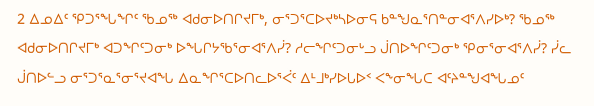2 ᐃᓄᐃᑦ ᕿᑐᕐᖓᖏᑦ ᖃᓄᖅ ᐊᑯᓂᐅᑎᒋᔪᒥᒃ, ᓂᕐᑐᕐᑕᐅᔪᒃᓴᐅᓂᕋ ᑲᓐᖑᓇᕐᑎᓐᓂᐊᕐᐱᓯᐅᒃ? ᖃᓄᖅ ᐊᑯᓂᐅᑎᒋᔪᒥᒃ ᐊᑐᖏᑦᑐᓂᒃ ᐅᖓᒋᔭᖃᕐᓂᐊᕐᐱᓰ? ᓱᓕᖏᑦᑐᓂᒡᓗ ᒎᑎᐅᖏᑦᑐᓂᒃ ᕿᓂᕐᓂᐊᕐᐱᓰ? ᓰᓚ
ᒎᑎᐅᓪᓗ ᓂᕐᑐᕐᓇᕐᓂᕐᔪᐊᖓ ᐃᓇᖏᕐᑕᐅᑎᓚᐅᕐᐹᑦ ᐃᒻᒧᒃᓯᐅᒐᐅᑉ ᐸᖕᓂᖓᑕ ᐊᑦᔨᓐᖑᐊᖓᓄᑦ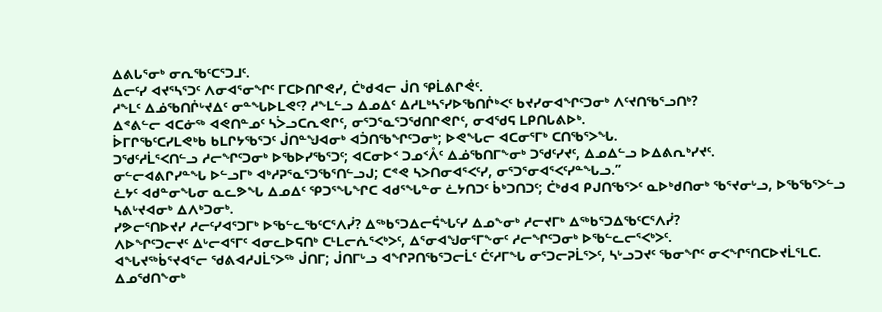ᐃᕕᒐᕐᓂᒃ ᓂᕆᖃᑦᑕᕐᑐᒧᑦ.
ᐃᓕᑦᓯ ᐊᔪᕐᓴᕐᑐᑦ ᐱᓂᐊᕐᓂᖏᑦ ᒥᑕᐅᑎᒋᕙᓯ, ᑖᒃᑯᐊᓕ ᒎᑎ ᕿᒫᕕᒋᕚᑦ.
ᓱᖕᒪᑦ ᐃᓅᖃᑎᒌᒡᔪᐃᑦ ᓂᓐᖓᐅᒪᕙᑦ? ᓱᖕᒪᓪᓗ ᐃᓄᐃᑦ ᐃᓱᒪᒃᓴᕐᓯᐅᖃᑎᒌᒃᐸᑦ ᑲᔪᓯᓂᐊᖏᑦᑐᓂᒃ ᐱᑦᔪᑎᖃᕐᓗᑎᒃ?
ᐃᕝᕕᓪᓕ ᐊᑕᓃᖅ ᐊᕙᑎᓐᓄᑦ ᓴᐴᓗᑕᕆᕙᒋᑦ, ᓂᕐᑐᕐᓇᕐᑐᖁᑎᒋᕙᒋᑦ, ᓂᐊᖁᕋ ᒪᑭᑎᒐᕕᐅᒃ.
ᐆᒥᒋᖃᑦᑕᓯᒪᕙᒃᑲ ᑲᒪᒋᔭᖃᕐᑐᑦ ᒎᑎᓐᖑᐊᓂᒃ ᐊᑑᑎᖃᖏᑦᑐᓂᒃ; ᐅᕙᖓᓕ ᐊᑕᓂᕐᒥᒃ ᑕᑎᖃᕐᐳᖓ.
ᑐᖁᑦᓱᒫᕐᐸᑎᓪᓗ ᓱᓕᖏᑦᑐᓂᒃ ᐅᖃᐅᓯᖃᕐᑐᑦ; ᐊᑕᓂᐅᑉ ᑐᓄᑉᐰᑦ ᐃᓅᖃᑎᒥᖕᓂᒃ ᑐᖁᑦᓯᔪᑦ, ᐃᓄᐃᓪᓗ ᐅᐃᕕᕆᒃᓯᔪᑦ.
ᓂᓪᓕᐊᕕᒋᓯᓐᖓ ᐅᓪᓗᒥᒃ ᐊᒃᓱᕈᕐᓇᕐᑐᖃᕐᑎᓪᓗᒍ; ᑕᕝᕙ ᓴᐳᑎᓂᐊᕐᐸᑦᓯ, ᓂᕐᑐᕐᓂᐊᕐᐸᑦᓯᓐᖓᓗ.”
ᓛᔭᑦ ᐊᑯᓐᓂᖓᓂ ᓇᓚᕗᖓ ᐃᓄᐃᑦ ᕿᑐᕐᖓᖏᑕ ᐊᑯᕐᖓᓐᓂ ᓛᔭᑎᑐᑦ ᑳᒃᑐᑎᑐᑦ; ᑖᒃᑯᐊ ᑭᒍᑎᖃᕐᐳᑦ ᓇᐅᒃᑯᑎᓂᒃ ᖃᕐᔪᓂᒡᓗ, ᐅᖃᖃᕐᐳᓪᓗ ᓴᕕᒡᔪᐊᓂᒃ ᐃᐱᒃᑐᓂᒃ.
ᓯᕗᓕᕐᑎᐅᔪᓯ ᓱᓕᑦᓯᐊᕐᑐᒥᒃ ᐅᖃᓪᓚᖃᑦᑕᕐᐱᓰ? ᐃᖅᑲᕐᑐᐃᓕᕌᖓᑦᓯ ᐃᓄᖕᓂᒃ ᓱᓕᔪᒥᒃ ᐃᖅᑲᕐᑐᐃᖃᑦᑕᕐᐱᓰ?
ᐱᐅᖏᑦᑐᓕᔪᑦ ᐃᒡᓕᐊᕐᒥᑦ ᐊᓂᓚᐅᕋᑎᒃ ᑕᒻᒪᓕᕇᕐᐸᒃᐳᑦ, ᐃᕐᓂᐊᖑᓂᕐᒥᖕᓂᑦ ᓱᓕᖏᑦᑐᓂᒃ ᐅᖃᓪᓚᓕᕐᐸᒃᐳᑦ.
ᐊᖓᔪᖅᑳᕐᔪᐊᕐᓕ ᖁᕕᐊᓱᒍᒫᕐᐳᖅ ᒎᑎᒥ; ᒎᑎᒥᒡᓗ ᐊᖏᕈᑎᖃᕐᑐᓕᒫᑦ ᑖᑦᓱᒥᖓ ᓂᕐᑐᓕᕈᒫᕐᐳᑦ, ᓴᒡᓗᑐᔪᑦ ᖃᓂᖏᑦ ᓂᐸᖏᕐᑎᑕᐅᔪᒫᕐᒪᑕ.
ᐃᓄᖁᑎᖕᓂᒃ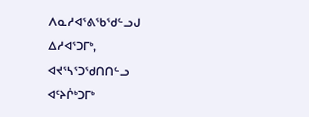ᐱᓇᓱᐊᕐᕕᖃᖁᓪᓗᒍ ᐃᓱᐊᕐᑐᒥᒃ, ᐊᔪᕐᓴᕐᑐᖁᑎᑎᓪᓗ ᐊᑦᔨᒌᒃᑐᒥᒃ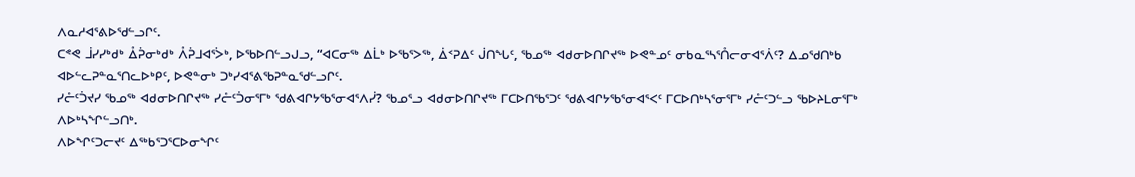ᐱᓇᓱᐊᕐᕕᐅᖁᓪᓗᒋᑦ.
ᑕᕝᕙ ᒨᓯᓯᒃᑯᒃ ᐂᕉᓂᒃᑯᒃ ᐰᕉᒧᐊᕐᐴᒃ, ᐅᖃᐅᑎᓪᓗᒍᓗ, “ᐊᑕᓂᖅ ᐃᒫᒃ ᐅᖃᕐᐳᖅ, ᐄᑉᕈᐃᑦ ᒎᑎᖓᑦ, ᖃᓄᖅ ᐊᑯᓂᐅᑎᒋᔪᖅ ᐅᕙᓐᓄᑦ ᓂᑲᓇᕐᓴᕐᑍᓕᓂᐊᕐᐲᑦ? ᐃᓄᖁᑎᒃᑲ ᐊᐅᓪᓚᕈᓐᓇᕐᑎᓚᐅᒃᑭᑦ, ᐅᕙᓐᓂᒃ ᑐᒃᓯᐊᕐᕕᖃᕈᓐᓇᖁᓪᓗᒋᑦ.
ᓯᓔᑦᑑᔪᓯ ᖃᓄᖅ ᐊᑯᓂᐅᑎᒋᔪᖅ ᓯᓔᑦᑑᓂᕐᒥᒃ ᖁᕕᐊᒋᔭᖃᕐᓂᐊᕐᐱᓰ? ᖃᓄᕐᓗ ᐊᑯᓂᐅᑎᒋᔪᖅ ᒥᑕᐅᑎᖃᕐᑐᑦ ᖁᕕᐊᒋᔭᖃᕐᓂᐊᕐᐸᑦ ᒥᑕᐅᑎᒃᓴᕐᓂᕐᒥᒃ ᓯᓔᑦᑐᓪᓗ ᖃᐅᔨᒪᓂᕐᒥᒃ ᐱᐅᒃᓴᖏᓪᓗᑎᒃ.
ᐱᐅᖏᑦᑐᓕᔪᑦ ᐃᖅᑲᕐᑐᕐᑕᐅᓂᖏᑦ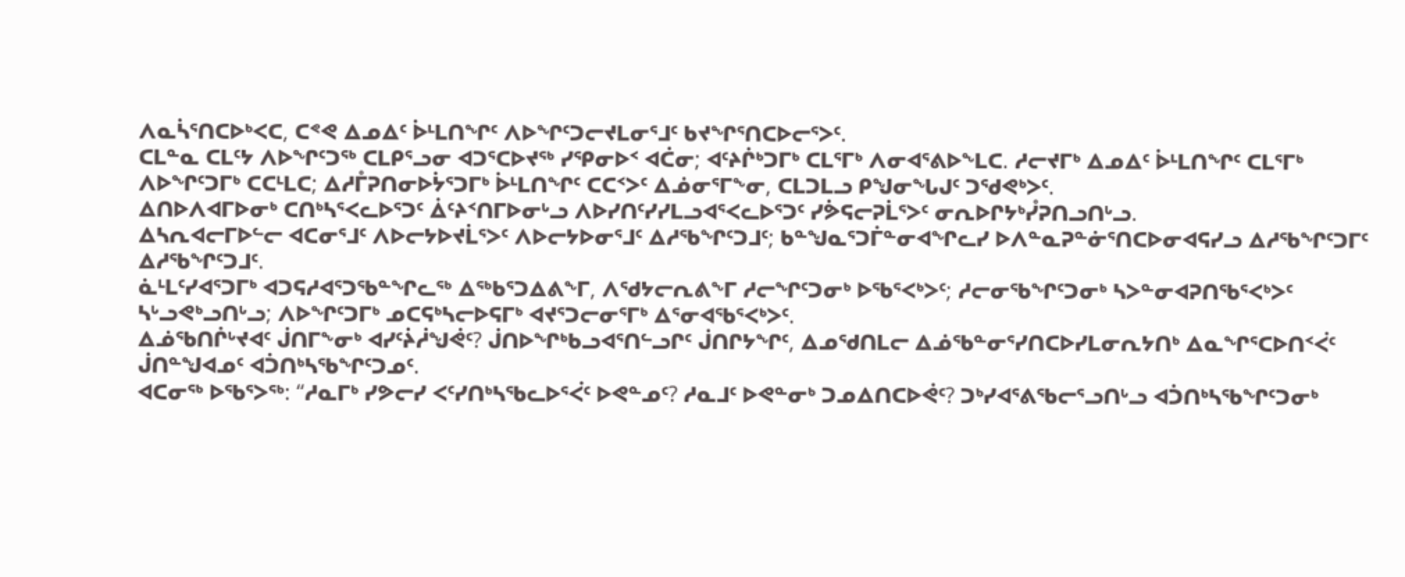ᐱᓇᓵᕐᑎᑕᐅᒃᐸᑕ, ᑕᕝᕙ ᐃᓄᐃᑦ ᐆᒻᒪᑎᖏᑦ ᐱᐅᖏᑦᑐᓕᔪᒪᓂᕐᒧᑦ ᑲᔪᖏᕐᑎᑕᐅᓕᕐᐳᑦ.
ᑕᒪᓐᓇ ᑕᒪᑦᔭ ᐱᐅᖏᑦᑐᖅ ᑕᒪᑭᕐᓗᓂ ᐊᑐᕐᑕᐅᔪᖅ ᓯᕿᓂᐅᑉ ᐊᑖᓂ; ᐊᑦᔨᒌᒃᑐᒥᒃ ᑕᒪᕐᒥᒃ ᐱᓂᐊᕐᕕᐅᖕᒪᑕ. ᓱᓕᔪᒥᒃ ᐃᓄᐃᑦ ᐆᒻᒪᑎᖏᑦ ᑕᒪᕐᒥᒃ ᐱᐅᖏᑦᑐᒥᒃ ᑕᑕᒻᒪᑕ; ᐃᓱᒤᕈᑎᓂᐅᔮᕐᑐᒥᒃ ᐆᒻᒪᑎᖏᑦ ᑕᑕᑉᐳᑦ ᐃᓅᓂᕐᒥᖕᓂ, ᑕᒪᑐᒪᓗ ᑭᖑᓂᖓᒍᑦ ᑐᖁᕙᒃᐳᑦ.
ᐃᑎᐅᐱᐊᒥᐅᓂᒃ ᑕᑎᒃᓴᕐᐸᓚᐅᕐᑐᑦ ᐄᑦᔨᑉᑎᒥᐅᓂᒡᓗ ᐱᐅᓯᑎᑦᓯᓯᒪᓗᐊᕐᐸᓚᐅᕐᑐᑦ ᓯᕘᕋᓕᕈᒫᕐᐳᑦ ᓂᕆᐅᒋᔭᒃᓮᕈᑎᓗᑎᒡᓗ.
ᐃᓴᕆᐊᓕᒥᐅᓪᓕ ᐊᑕᓂᕐᒧᑦ ᐱᐅᓕᔭᐅᔪᒫᕐᐳᑦ ᐱᐅᓕᔭᐅᓂᕐᒧᑦ ᐃᓱᖃᖏᑦᑐᒧᑦ; ᑲᓐᖑᓇᕐᑐᒦᓐᓂᐊᖏᓚᓯ ᐅᐱᓐᓇᕈᓐᓃᕐᑎᑕᐅᓂᐊᕋᓯᓗ ᐃᓱᖃᖏᑦᑐᒥᑦ ᐃᓱᖃᖏᑦᑐᒧᑦ.
ᓈᒻᒪᑦᓯᐊᕐᑐᒥᒃ ᐊᑐᕋᓱᐊᕐᑐᖃᓐᖏᓚᖅ ᐃᖅᑲᕐᑐᐃᕕᖕᒥ, ᐱᖁᔭᓕᕆᕕᖕᒥ ᓱᓕᖏᑦᑐᓂᒃ ᐅᖃᕐᐸᒃᐳᑦ; ᓱᓕᓂᖃᖏᑦᑐᓂᒃ ᓴᐳᓐᓂᐊᕈᑎᖃᕐᐸᒃᐳᑦ ᓴᒡᓗᕙᒃᓗᑎᒡᓗ; ᐱᐅᖏᑦᑐᒥᒃ ᓄᑕᕋᒃᓴᓕᐅᕋᒥᒃ ᐊᔪᕐᑐᓕᓂᕐᒥᒃ ᐃᕐᓂᐊᖃᕐᐸᒃᐳᑦ.
ᐃᓅᖃᑎᒌᒡᔪᐊᑦ ᒎᑎᒥᖕᓂᒃ ᐊᓯᑦᔩᓲᖑᕚᑦ? ᒎᑎᐅᖏᒃᑲᓗᐊᕐᑎᓪᓗᒋᑦ ᒎᑎᒋᔭᖏᑦ, ᐃᓄᖁᑎᒪᓕ ᐃᓅᖃᓐᓂᕐᓯᑎᑕᐅᓯᒪᓂᕆᔭᑎᒃ ᐃᓇᖏᕐᑕᐅᑎᑉᐹᑦ ᒎᑎᓐᖑᐊᓄᑦ ᐊᑑᑎᒃᓴᖃᖏᑦᑐᓄᑦ.
ᐊᑕᓂᖅ ᐅᖃᕐᐳᖅ: “ᓱᓇᒥᒃ ᓯᕗᓕᓯ ᐸᑦᓯᑎᒃᓴᖃᓚᐅᕐᐹᑦ ᐅᕙᓐᓄᑦ? ᓱᓇᒧᑦ ᐅᕙᓐᓂᒃ ᑐᓄᐃᑎᑕᐅᕚᑦ? ᑐᒃᓯᐊᕐᕕᖃᓕᕐᓗᑎᒡᓗ ᐊᑑᑎᒃᓴᖃᖏᑦᑐᓂᒃ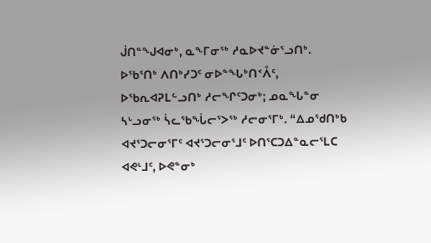ᒎᑎᓐᖑᐊᓂᒃ, ᓇᖕᒥᓂᖅ ᓱᓇᐅᔪᓐᓃᕐᓗᑎᒃ.
ᐅᖃᕐᑎᒃ ᐱᑎᒃᓯᑐᑦ ᓂᐅᓐᖓᒃᑎᑉᐰᑦ, ᐅᖃᕆᐊᕈᒪᓪᓗᑎᒃ ᓱᓕᖏᑦᑐᓂᒃ; ᓄᓇᖓᓐᓂ ᓴᒡᓗᓂᖅ ᓵᓚᖃᖔᓕᕐᐳᖅ ᓱᓕᓂᕐᒥᒃ. “ᐃᓄᖁᑎᒃᑲ ᐊᔪᕐᑐᓕᓂᕐᒥᑦ ᐊᔪᕐᑐᓕᓂᕐᒧᑦ ᐅᑎᕐᑕᑐᐃᓐᓇᓕᕐᒪᑕ ᐊᕙᒻᒧᑦ, ᐅᕙᓐᓂᒃ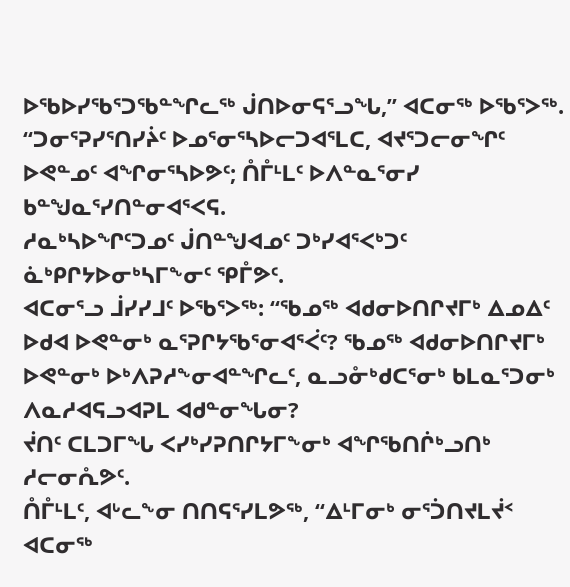ᐅᖃᐅᓯᖃᕐᑐᖃᓐᖏᓚᖅ ᒎᑎᐅᓂᕋᕐᓗᖓ,” ᐊᑕᓂᖅ ᐅᖃᕐᐳᖅ.
“ᑐᓂᕐᕈᓯᕐᑎᓯᔩᑦ ᐅᓄᕐᓂᕐᓴᐅᓕᑐᐊᕐᒪᑕ, ᐊᔪᕐᑐᓕᓂᖏᑦ ᐅᕙᓐᓄᑦ ᐊᖏᓂᕐᓴᐅᕗᑦ; ᑍᒤᒻᒪᑦ ᐅᐱᓐᓇᕐᓂᓯ ᑲᓐᖑᓇᕐᓯᑎᓐᓂᐊᕐᐸᕋ.
ᓱᓇᒃᓴᐅᖏᑦᑐᓄᑦ ᒎᑎᓐᖑᐊᓄᑦ ᑐᒃᓯᐊᕐᐸᒃᑐᑦ ᓈᒃᑭᒋᔭᐅᓂᒃᓴᒥᖕᓂᑦ ᕿᒤᕗᑦ.
ᐊᑕᓂᕐᓗ ᒨᓯᓯᒧᑦ ᐅᖃᕐᐳᖅ: “ᖃᓄᖅ ᐊᑯᓂᐅᑎᒋᔪᒥᒃ ᐃᓄᐃᑦ ᐅᑯᐊ ᐅᕙᓐᓂᒃ ᓇᕐᕈᒋᔭᖃᕐᓂᐊᕐᐹᑦ? ᖃᓄᖅ ᐊᑯᓂᐅᑎᒋᔪᒥᒃ ᐅᕙᓐᓂᒃ ᐅᒃᐱᕈᓱᖕᓂᐊᓐᖏᓚᑦ, ᓇᓗᓁᒃᑯᑕᕐᓂᒃ ᑲᒪᓇᕐᑐᓂᒃ ᐱᓇᓱᐊᕋᓗᐊᕈᒪ ᐊᑯᓐᓂᖓᓂ?
ᔫᑎᑦ ᑕᒪᑐᒥᖓ ᐸᓯᒃᓯᕈᑎᒋᔭᒥᖕᓂᒃ ᐊᖏᖃᑎᒌᒃᓗᑎᒃ ᓱᓕᓂᕅᕗᑦ.
ᑍᒤᒻᒪᑦ, ᐊᒡᓚᖕᓂ ᑎᑎᕋᕐᓯᒪᕗᖅ, “ᐃᒻᒥᓂᒃ ᓂᕐᑑᑎᔪᒪᔫᑉ ᐊᑕᓂᖅ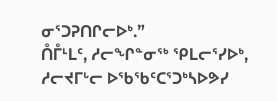ᓂᕐᑐᕈᑎᒋᓕᐅᒃ.”
ᑍᒤᒻᒪᑦ, ᓱᓕᖏᓐᓂᖅ ᕿᒪᓕᕐᓯᐅᒃ, ᓱᓕᔪᒥᒡᓕ ᐅᖃᖃᑦᑕᕐᑐᒃᓴᐅᕗᓯ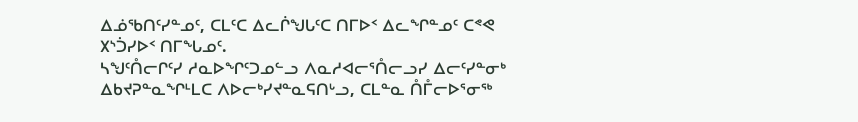ᐃᓅᖃᑎᑦᓯᓐᓄᑦ, ᑕᒪᑦᑕ ᐃᓚᒌᖑᒐᑦᑕ ᑎᒥᐅᑉ ᐃᓚᖏᓐᓄᑦ ᑕᕝᕙ ᙭ᔅᑑᓯᐅᑉ ᑎᒥᖓᓄᑦ.
ᓴᖑᑦᑍᓕᒋᑦᓯ ᓱᓇᐅᖏᑦᑐᓄᓪᓗ ᐱᓇᓱᐊᓕᕐᑍᓕᓗᓯ ᐃᓕᑦᓯᓐᓂᒃ ᐃᑲᔪᕈᓐᓇᖏᒻᒪᑕ ᐱᐅᓕᒃᓯᔪᓐᓇᕋᑎᒡᓗ, ᑕᒪᓐᓇ ᑍᒤᓕᐅᕐᓂᖅ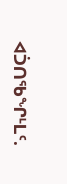ᐊᑑᑎᖃᖏᒻᒪᑦ.